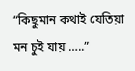“কিছুমান কথাই যেতিয়া মন চুই যায় …..”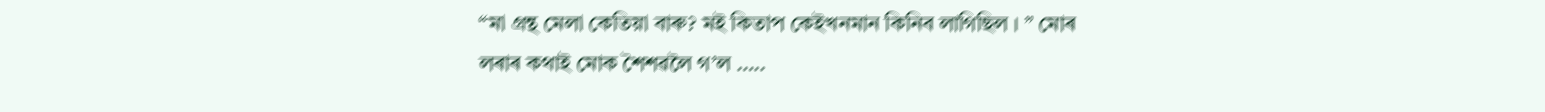“মা গ্ৰন্থ মেলা কেতিয়া বাৰু? মই কিতাপ কেইখনমান কিনিব লাগিছিল । ” মোৰ লৰাৰ কথাই মোক শৈশৱলৈ গ’ল …..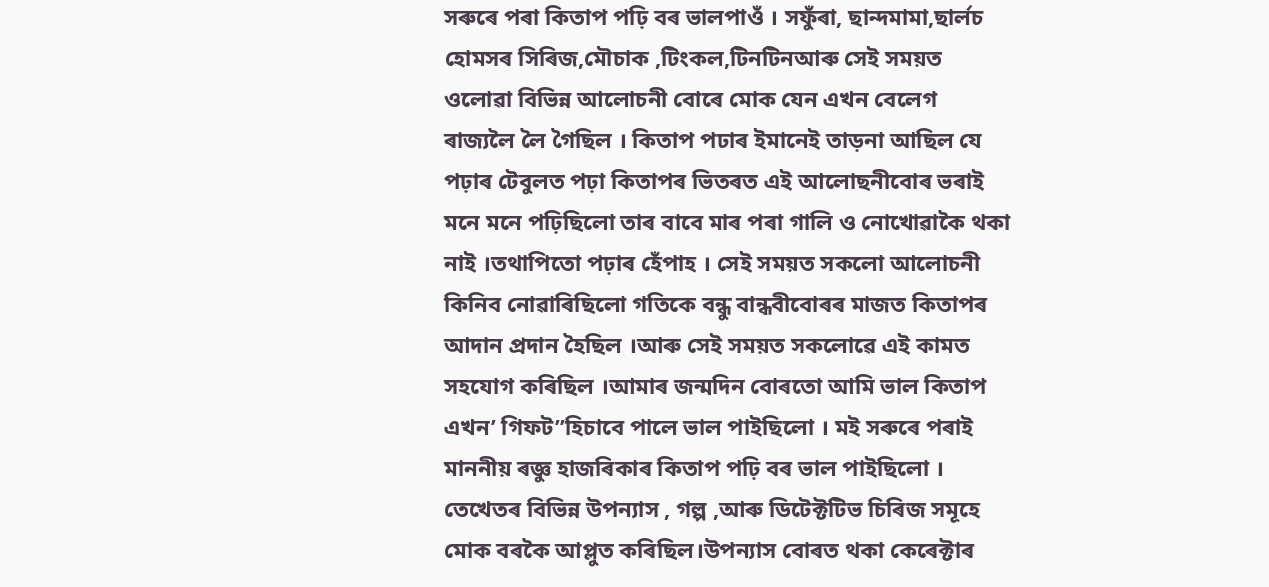সৰুৰে পৰা কিতাপ পঢ়ি বৰ ভালপাওঁ । সফুঁৰা, ছান্দমামা,ছাৰ্লচ হোমসৰ সিৰিজ,মৌচাক ,টিংকল,টিনটিনআৰু সেই সময়ত ওলোৱা বিভিন্ন আলোচনী বোৰে মোক যেন এখন বেলেগ ৰাজ্যলৈ লৈ গৈছিল । কিতাপ পঢাৰ ইমানেই তাড়না আছিল যে পঢ়াৰ টেবুলত পঢ়া কিতাপৰ ভিতৰত এই আলোছনীবোৰ ভৰাই মনে মনে পঢ়িছিলো তাৰ বাবে মাৰ পৰা গালি ও নোখোৱাকৈ থকা নাই ।তথাপিতো পঢ়াৰ হেঁপাহ । সেই সময়ত সকলো আলোচনী কিনিব নোৱাৰিছিলো গতিকে বন্ধু বান্ধবীবোৰৰ মাজত কিতাপৰ আদান প্ৰদান হৈছিল ।আৰু সেই সময়ত সকলোৱে এই কামত সহযোগ কৰিছিল ।আমাৰ জন্মদিন বোৰতো আমি ভাল কিতাপ এখন’ গিফট”হিচাবে পালে ভাল পাইছিলো । মই সৰুৰে পৰাই মাননীয় ৰজ্ঞু হাজৰিকাৰ কিতাপ পঢ়ি বৰ ভাল পাইছিলো । তেখেতৰ বিভিন্ন উপন্যাস , গল্প ,আৰু ডিটেক্টটিভ চিৰিজ সমূহে মোক বৰকৈ আপ্লুত কৰিছিল।উপন্যাস বোৰত থকা কেৰেক্টাৰ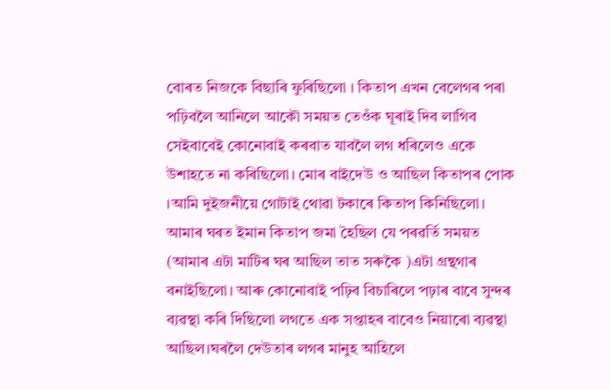বোৰত নিজকে বিছাৰি ফুৰিছিলো । কিতাপ এখন বেলেগৰ পৰা পঢ়িবলৈ আনিলে আকৌ সময়ত তেওঁক ঘূৰাই দিব লাগিব সেইবাবেই কোনোবাই কৰবাত যাবলৈ লগ ধৰিলেও একে উশাহতে না কৰিছিলো। মোৰ বাইদেউ ও আছিল কিতাপৰ পোক ।আমি দুইজনীয়ে গোটাই থোৱা টকাৰে কিতাপ কিনিছিলো। আমাৰ ঘৰত ইমান কিতাপ জমা হৈছিল যে পৰৱর্তি সময়ত (আমাৰ এটা মাটিৰ ঘৰ আছিল তাত সৰুকৈ )এটা গ্ৰন্থগাৰ বনাইছিলো। আৰু কোনোবাই পঢ়িব বিচাৰিলে পঢ়াৰ বাবে সুন্দৰ ব্যৱস্থা কৰি দিছিলো লগতে এক সপ্তাহৰ বাবেও নিয়াৰো ব্যৱস্থা আছিল।ঘৰলৈ দেউতাৰ লগৰ মানুহ আহিলে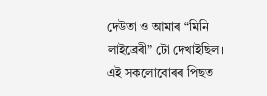দেউতা ও আমাৰ “মিনি লাইব্ৰেৰী” টো দেখাইছিল। এই সকলোবোৰৰ পিছত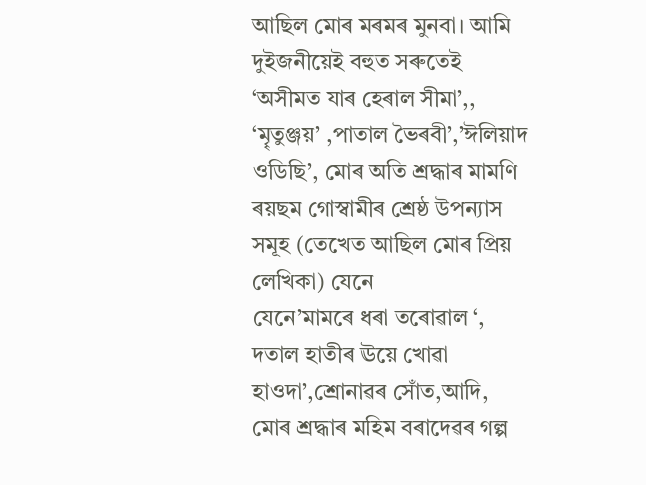আছিল মোৰ মৰমৰ মুনবা। আমি দুইজনীয়েই বহুত সৰুতেই ‘অসীমত যাৰ হেৰাল সীমা’,, ‘মৄতুঞ্জয়’ ,পাতাল ভৈৰবী’,’ঈলিয়াদ ওডিছি’, মোৰ অতি শ্রদ্ধাৰ মামণি ৰয়ছম গোস্বামীৰ শ্ৰেষ্ঠ উপন্যাস সমূহ (তেখেত আছিল মোৰ প্ৰিয় লেখিকা) যেনে
যেনে’মামৰে ধৰা তৰোৱাল ‘, দতাল হাতীৰ ঊয়ে খোৱা হাওদা’,শ্ৰোনাৱৰ সোঁত,আদি, মোৰ শ্ৰদ্ধাৰ মহিম বৰাদেৱৰ গল্প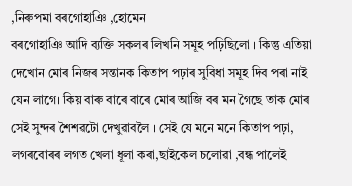,নিৰুপমা বৰগোহাঞি ,হোমেন
বৰগোহাঞি আদি ব্যক্তি সকলৰ লিখনি সমূহ পঢ়িছিলো । কিন্তু এতিয়া দেখোন মোৰ নিজৰ সন্তানক কিতাপ পঢ়াৰ সুবিধা সমূহ দিব পৰা নাই যেন লাগে। কিয় বাৰু বাৰে বাৰে মোৰ আজি বৰ মন গৈছে তাক মোৰ সেই সুন্দৰ শৈশৱটো দেখুৱাবলৈ । সেই যে মনে মনে কিতাপ পঢ়া, লগৰবোৰৰ লগত খেলা ধূলা কৰা,ছাইকেল চলোৱা ,বন্ধ পালেই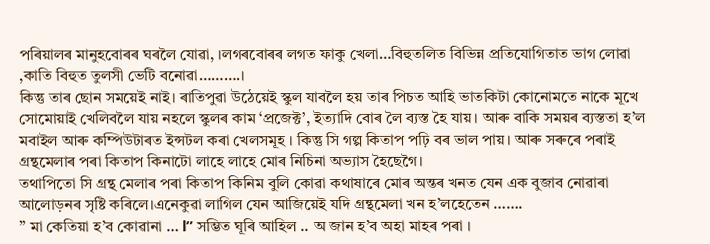পৰিয়ালৰ মানুহবোৰৰ ঘৰলৈ যোৱা, ।লগৰবোৰৰ লগত ফাকু খেলা…বিহুতলিত বিভিন্ন প্ৰতিযোগিতাত ভাগ লোৱা ,কাতি বিহুত তুলসী ভেটি বনোৱা……….।
কিন্তু তাৰ ছোন সময়েই নাই। ৰাতিপুৱা উঠেয়েই স্কুল যাবলৈ হয় তাৰ পিচত আহি ভাতকিটা কোনোমতে নাকে মূখে সোমোয়াই খেলিবলৈ যায় নহলে স্কুলৰ কাম ‘প্ৰজেক্ট’, ইত্যাদি বোৰ লৈ ব্যস্ত হৈ যায়। আৰু বাকি সময়ৰ ব্যস্ততা হ’ল মবাইল আৰু কম্পিউটাৰত ইন্সটল কৰা খেলসমূহ । কিন্তু সি গল্প কিতাপ পঢ়ি বৰ ভাল পায়। আৰু সৰুৰে পৰাই গ্ৰন্থমেলাৰ পৰা কিতাপ কিনাটো লাহে লাহে মোৰ নিচিনা অভ্যাস হৈছেগৈ।
তথাপিতো সি গ্ৰন্থ মেলাৰ পৰা কিতাপ কিনিম বুলি কোৱা কথাষাৰে মোৰ অন্তৰ খনত যেন এক বুজাব নোৱাৰা আলোড়নৰ সৃষ্টি কৰিলে।এনেকুৱা লাগিল যেন আজিয়েই যদি গ্ৰন্থমেলা খন হ’লহেতেন …….
” মা কেতিয়া হ’ব কোৱানা … l” সম্ভিত ঘূৰি আহিল .. অ জান হ’ব অহা মাহৰ পৰা ।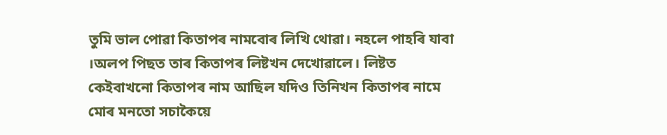তুমি ভাল পোৱা কিতাপৰ নামবোৰ লিখি থোৱা। নহলে পাহৰি যাবা ।অলপ পিছত তাৰ কিতাপৰ লিষ্টখন দেখোৱালে। লিষ্টত কেইবাখনো কিতাপৰ নাম আছিল যদিও তিনিখন কিতাপৰ নামে মোৰ মনতো সচাকৈয়ে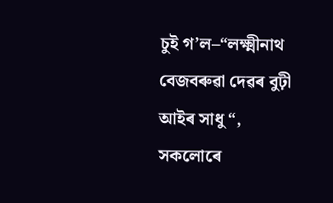চুই গ’ল–“লক্ষ্মীনাথ বেজবৰুৱা দেৱৰ বুঢ়ী আইৰ সাধু “, সকলোৰে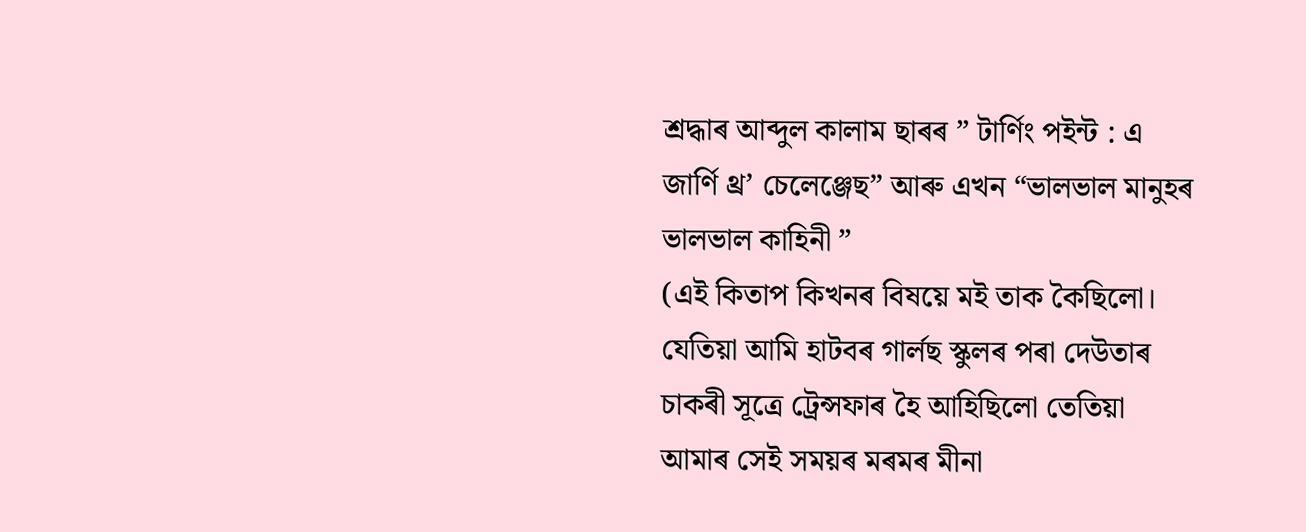শ্ৰদ্ধাৰ আব্দুল কালাম ছাৰৰ ” টাৰ্ণিং পইন্ট : এ জাৰ্ণি থ্ৰ’ চেলেঞ্জেছ” আৰু এখন “ভালভাল মানুহৰ ভালভাল কাহিনী ”
(এই কিতাপ কিখনৰ বিষয়ে মই তাক কৈছিলো। যেতিয়া আমি হাটবৰ গাৰ্লছ স্কুলৰ পৰা দেউতাৰ চাকৰী সূত্ৰে ট্ৰেন্সফাৰ হৈ আহিছিলো তেতিয়া আমাৰ সেই সময়ৰ মৰমৰ মীনা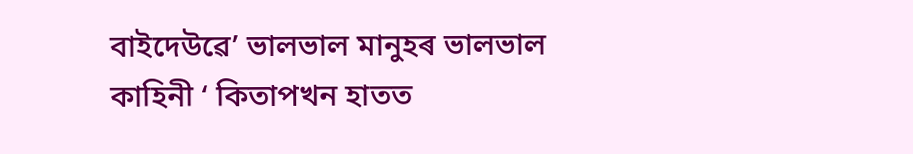বাইদেউৱে’ ভালভাল মানুহৰ ভালভাল কাহিনী ‘ কিতাপখন হাতত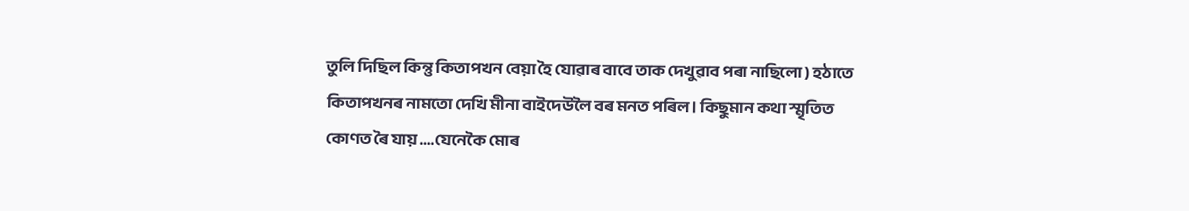তুলি দিছিল কিন্তু কিতাপখন বেয়া হৈ যোৱাৰ বাবে তাক দেখুৱাব পৰা নাছিলো ) হঠাতে কিতাপখনৰ নামতো দেখি মীনা বাইদেউলৈ বৰ মনত পৰিল। কিছুমান কথা স্মৃতিত কোণত ৰৈ যায় ….যেনেকৈ মোৰ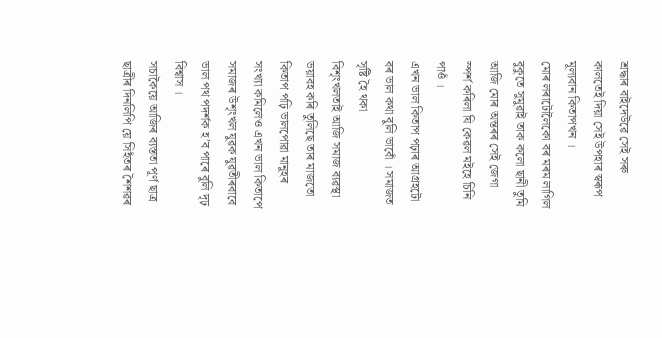শ্ৰদ্ধাৰ বাইদেউৱে সেই সৰু কালতেই দিয়া সেই উপহাৰ স্বৰূপ মূল্যবান কিতাপখন ।
মোৰ লৰাটোলৈকো বৰ মৰম লাগিল বুকুতে সুমুৱাই তাক কলো ছানী তুমি আজি মোৰ অন্তৰৰ সেই জেগা স্পৰ্শ কৰিলা যি কেৱল মইহে চিনি পাওঁ ।
এখন ভাল কিতাপ পঢ়াৰ আগ্ৰহটো বৰ ভাল কথা বুলি ভাবোঁ । সমাজত সৃষ্টি হৈ থকা
বিশৃংখলতাই আজি সমাজ ব্যৱস্থা ভয়াবহ কৰি তুলিছে তাৰ মাজতো কিতাপ পঢ়ি ভালপোৱা মানুহৰ সংখ্যা কমিলেও এখন ভাল কিতাপে সমাজৰ উশৃংখল যুৱক যুৱতীৰবাবে ভাল পথ পদৰ্শক হ’ব পাৰে বুলি দৃঢ় বিশ্বাস ।
সচাকৈয়ে আজিৰ ব্যস্ততা পূৰ্ণ ছাত্ৰ ছাত্ৰীৰ দিনলিপি য়ে সিহঁতৰ শৈশৱৰ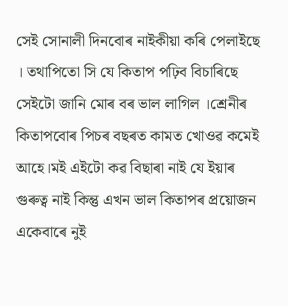সেই সোনালী দিনবোৰ নাইকীয়া কৰি পেলাইছে । তথাপিতো সি যে কিতাপ পঢ়িব বিচাৰিছে সেইটো জানি মোৰ বৰ ভাল লাগিল ।শ্ৰেনীৰ কিতাপবোৰ পিচৰ বছৰত কামত খোওৱ কমেই আহে।মই এইটো কৱ বিছাৰা নাই যে ইয়াৰ গুৰুত্ব নাই কিন্তু এখন ভাল কিতাপৰ প্ৰয়োজন একেবাৰে নুই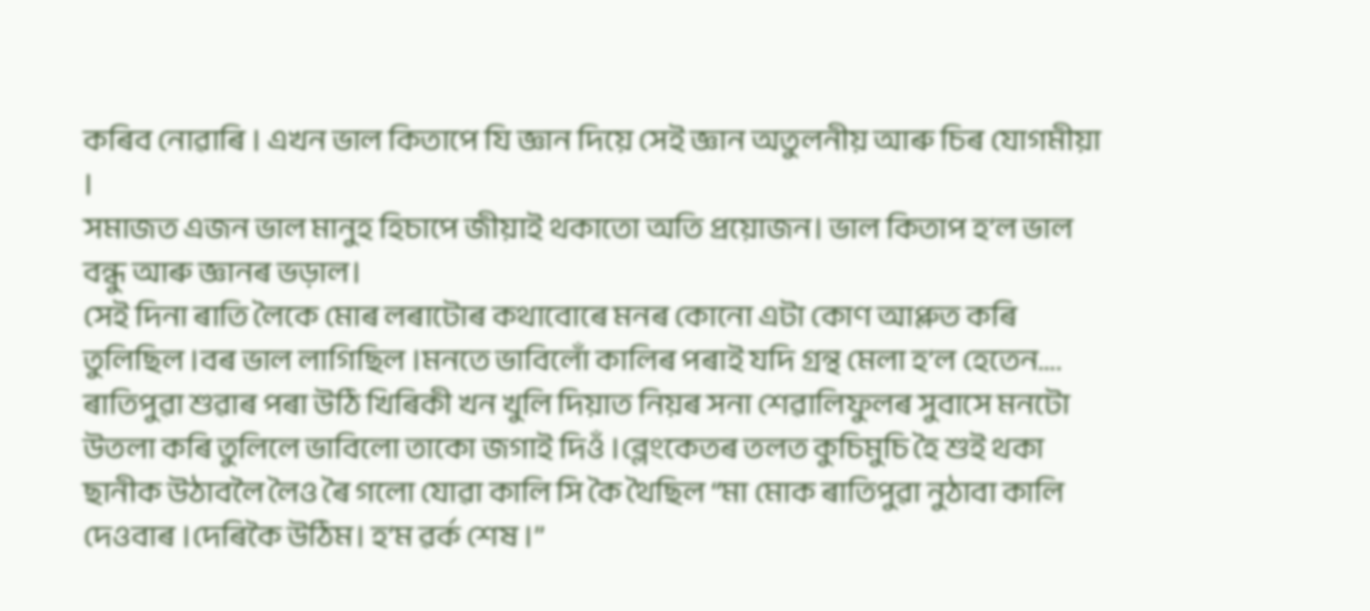কৰিব নোৱাৰি । এখন ভাল কিতাপে যি জ্ঞান দিয়ে সেই জ্ঞান অতুলনীয় আৰু চিৰ যোগমীয়া ।
সমাজত এজন ভাল মানুহ হিচাপে জীয়াই থকাতো অতি প্ৰয়োজন। ভাল কিতাপ হ’ল ভাল বন্ধু আৰু জ্ঞানৰ ভড়াল।
সেই দিনা ৰাতি লৈকে মোৰ লৰাটোৰ কথাবোৰে মনৰ কোনো এটা কোণ আপ্লুত কৰি তুলিছিল ।বৰ ভাল লাগিছিল ।মনতে ভাবিলোঁ কালিৰ পৰাই যদি গ্ৰন্থ মেলা হ’ল হেতেন….
ৰাতিপুৱা শুৱাৰ পৰা উঠি খিৰিকী খন খুলি দিয়াত নিয়ৰ সনা শেৱালিফুলৰ সুবাসে মনটো উতলা কৰি তুলিলে ভাবিলো তাকো জগাই দিওঁ ।ব্লেংকেতৰ তলত কুচিমুচি হৈ শুই থকা ছানীক উঠাবলৈ লৈও ৰৈ গলো যোৱা কালি সি কৈ থৈছিল “মা মোক ৰাতিপুৱা নুঠাবা কালি দেওবাৰ ।দেৰিকৈ উঠিম। হ’ম ৱৰ্ক শেষ ।”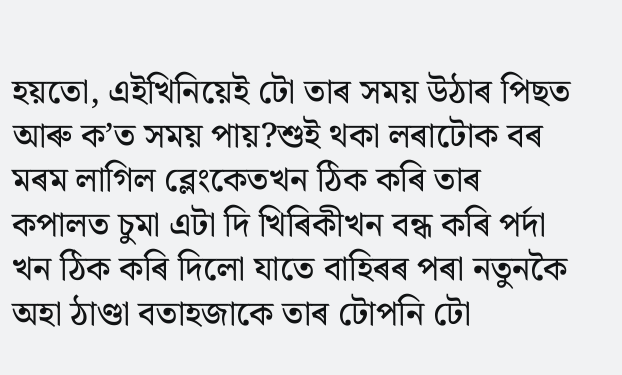হয়তো, এইখিনিয়েই টো তাৰ সময় উঠাৰ পিছত আৰু ক’ত সময় পায়?শুই থকা লৰাটোক বৰ মৰম লাগিল ব্লেংকেতখন ঠিক কৰি তাৰ কপালত চুমা এটা দি খিৰিকীখন বন্ধ কৰি পৰ্দা খন ঠিক কৰি দিলো যাতে বাহিৰৰ পৰা নতুনকৈ অহা ঠাণ্ডা বতাহজাকে তাৰ টোপনি টো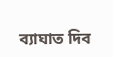ব্যাঘাত দিব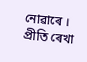নোৱাৰে ।
প্ৰীতি ৰেখা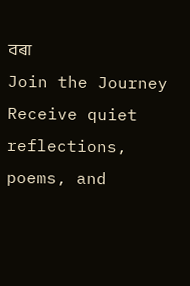বৰা
Join the Journey
Receive quiet reflections, poems, and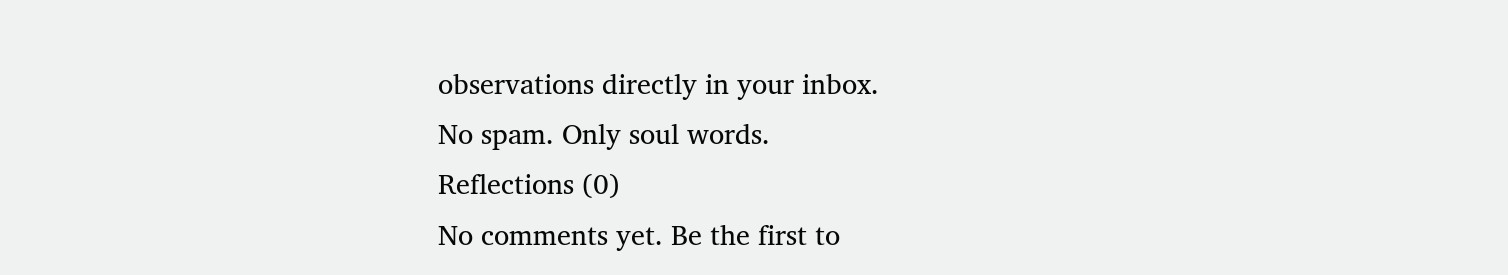observations directly in your inbox.
No spam. Only soul words.
Reflections (0)
No comments yet. Be the first to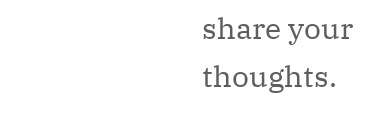share your thoughts.